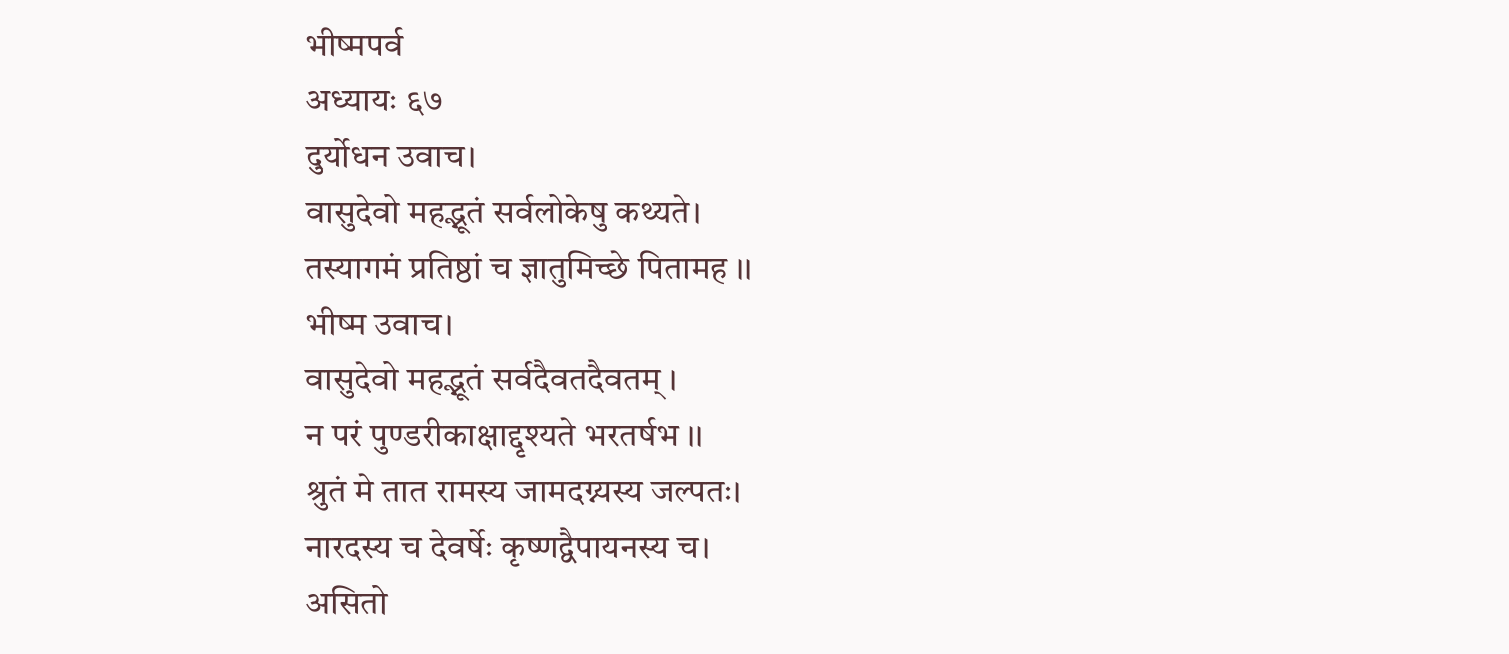भीष्मपर्व
अध्यायः ६७
दुर्योधन उवाच।
वासुदेवो महद्भूतं सर्वलोकेषु कथ्यते।
तस्यागमं प्रतिष्ठां च ज्ञातुमिच्छे पितामह ।।
भीष्म उवाच।
वासुदेवो महद्भूतं सर्वदैवतदैवतम् ।
न परं पुण्डरीकाक्षाद्दृश्यते भरतर्षभ ।।
श्रुतं मे तात रामस्य जामदग्न्यस्य जल्पतः।
नारदस्य च देवर्षेः कृष्णद्वैपायनस्य च।
असितो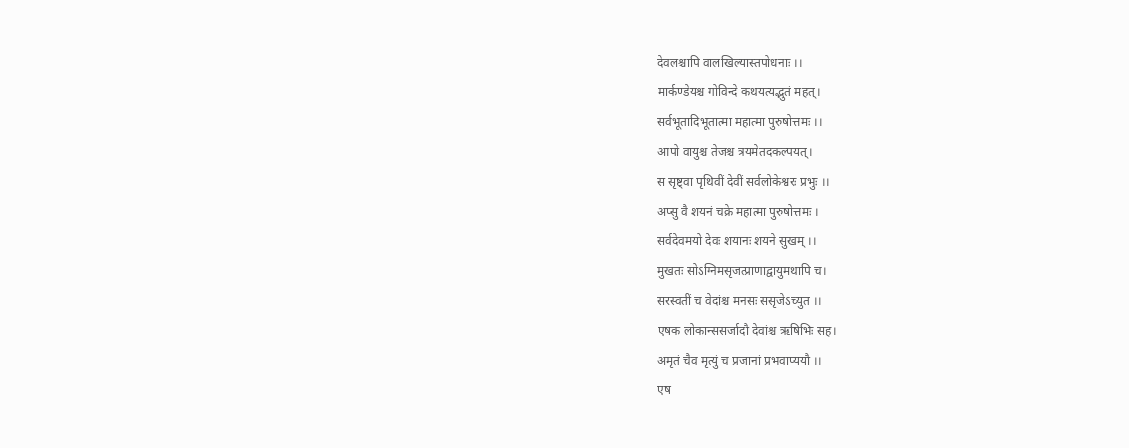देवलश्चापि वालखिल्यास्तपोधनाः ।।
मार्कण्डेयश्च गोविन्दे कथयत्यद्भुतं महत्।
सर्वभूतादिभूतात्मा महात्मा पुरुषोत्तमः ।।
आपो वायुश्च तेजश्च त्रयमेतदकल्पयत्।
स सृष्ट्वा पृथिवीं देवीं सर्वलोकेश्वरः प्रभुः ।।
अप्सु वै शयनं चक्रे महात्मा पुरुषोत्तमः ।
सर्वदेवमयो देवः शयानः शयने सुखम् ।।
मुखतः सोऽग्निमसृजत्प्राणाद्वायुमथापि च।
सरस्वतीं च वेदांश्च मनसः ससृजेऽच्युत ।।
एषक लोकान्ससर्जादौ देवांश्च ऋषिभिः सह।
अमृतं चैव मृत्युं च प्रजानां प्रभवाप्ययौ ।।
एष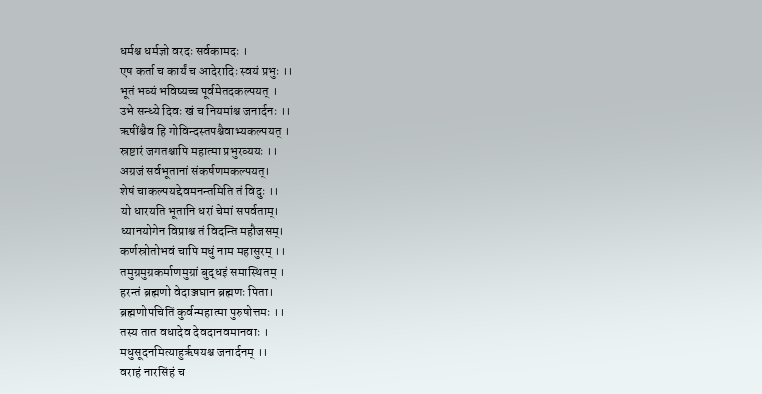धर्मश्च धर्मज्ञो वरदः सर्वकामदः ।
एष कर्ता च कार्यं च आदेरादिः स्वयं प्रभुः ।।
भूतं भव्यं भविष्यच्च पूर्वमेतदकल्पयत् ।
उभे सन्ध्ये दिवः खं च नियमांश्च जनार्दनः ।।
ऋषींश्चैव हि गोविन्दस्तपश्चैवाभ्यकल्पयत् ।
स्रष्टारं जगतश्चापि महात्मा प्रभुरव्ययः ।।
अग्रजं सर्वभूतानां संकर्षणमकल्पयत्।
शेषं चाकल्पयद्देवमनन्तमिति तं विदुः ।।
यो धारयति भूतानि धरां चेमां सपर्वताम्।
ध्यानयोगेन विप्राश्च तं विदन्ति महौजसम्।
कर्णस्रोतोभवं चापि मधुं नाम महासुरम् ।।
तमुग्रमुग्रकर्माणमुग्रां बुद्धइं समास्थितम् ।
हरन्तं ब्रह्मणो वेदाञ्जघान ब्रह्मणः पिता।
ब्रह्मणोपचितिं कुर्वन्महात्मा पुरुषोत्तमः ।।
तस्य तात वधादेव देवदानवमानवाः ।
मधुसूदनमित्याहुर्ऋषयश्च जनार्दनम् ।।
वराहं नारसिंहं च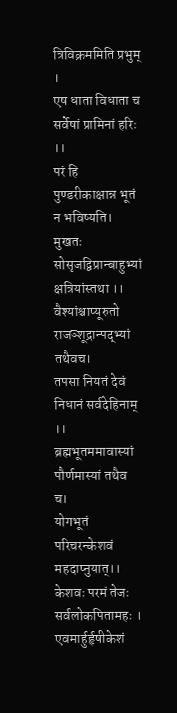त्रिविक्रममिति प्रभुम् ।
एष धाता विधाता च सर्वेषां प्रामिनां हरिः ।।
परं हि पुण्डरीकाक्षान्न भूतं न भविष्यति।
मुखतः सोसृजद्विप्रान्बाहुभ्यां क्षत्रियांस्तथा ।।
वैश्यांश्चाप्यूरुतो राजञ्शूद्रान्पद्भ्यां तथैवच।
तपसा नियतं देवं निधानं सर्वदेहिनाम् ।।
ब्रह्मभूतममावास्यां पौर्णमास्यां तथैव च।
योगभूतं परिचरन्केशवं महदाप्नुयात्।।
केशवः परमं तेजः सर्वलोकपितामहः ।
एवमार्हुर्हृषीकेशं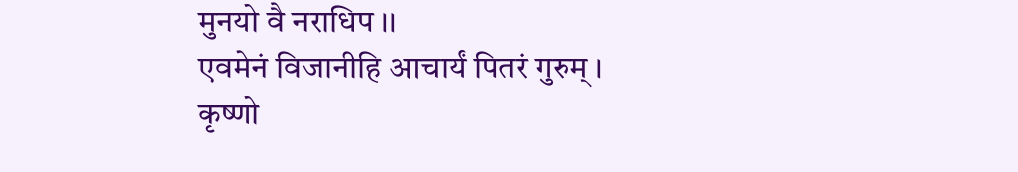मुनयो वै नराधिप ।।
एवमेनं विजानीहि आचार्यं पितरं गुरुम् ।
कृष्णो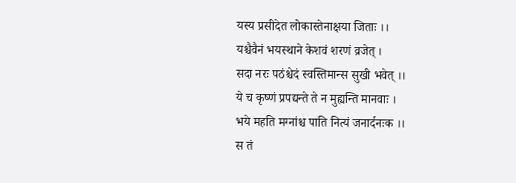यस्य प्रसीदेत लोकास्तेनाक्षया जिताः ।।
यश्चैवैनं भयस्थाने केशवं शरणं व्रजेत् ।
सदा नरः पठंश्चेदं स्वस्तिमान्स सुखी भवेत् ।।
ये च कृष्णं प्रपद्यन्ते ते न मुह्यन्ति मानवाः ।
भये महति मग्नांश्च पाति नित्यं जनार्दनःक ।।
स तं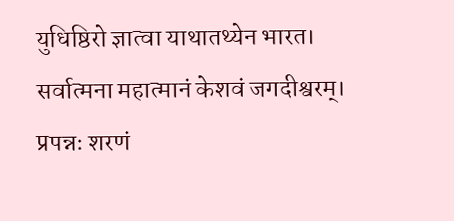युधिष्ठिरो ज्ञात्वा याथातथ्येन भारत।
सर्वात्मना महात्मानं केशवं जगदीश्वरम्।
प्रपन्नः शरणं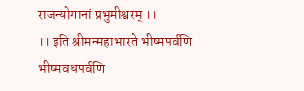राजन्योगानां प्रभुमीश्वरम् ।।
।। इति श्रीमन्महाभारते भीष्मपर्वणि
भीष्मवधपर्वणि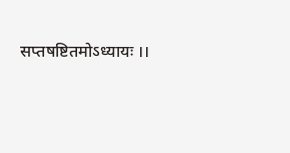सप्तषष्टितमोऽध्यायः ।।